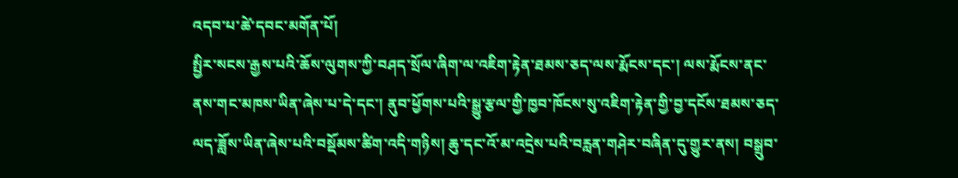འདབ་པ་ཚེ་དབང་མགོན་པོ།
སྤྱིར་སངས་རྒྱས་པའི་ཆོས་ལུགས་ཀྱི་བཤད་སྲོལ་ཞིག་ལ་འཇིག་རྟེན་ཐམས་ཅད་ལས་རྨོངས་དང་། ལས་རྨོངས་ནང་ནས་གང་མཁས་ཡིན་ཞེས་པ་དེ་དང་། ནུབ་ཕྱོགས་པའི་སྒྱུ་རྩལ་གྱི་ཁྱབ་ཁོངས་སུ་འཇིག་རྟེན་གྱི་བྱ་དངོས་ཐམས་ཅད་ལད་ཟློས་ཡིན་ཞེས་པའི་བསྡོམས་ཚིག་འདི་གཉིས། ཆུ་དང་འོ་མ་འདྲེས་པའི་བརླན་གཤེར་བཞིན་དུ་གྱུར་ནས། བསྒྲུབ་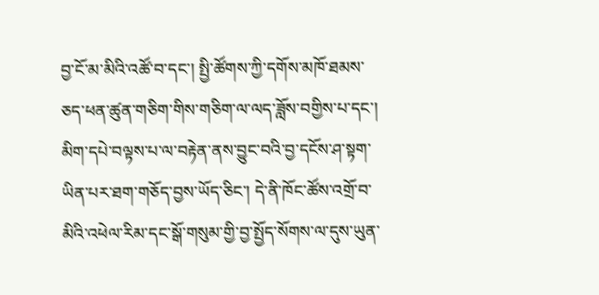བྱ་ངོ་མ་མིའི་འཚོ་བ་དང་། སྤྱི་ཚོགས་ཀྱི་དགོས་མཁོ་ཐམས་ཅད་ཕན་ཚུན་གཅིག་གིས་གཅིག་ལ་ལད་ཟློས་བགྱིས་པ་དང་། མིག་དཔེ་བལྟས་པ་ལ་བརྟེན་ནས་བྱུང་བའི་བྱ་དངོས་ཤ་སྟག་ཡིན་པར་ཐག་གཅོད་བྱས་ཡོད་ཅིང་། དེ་ནི་ཁོང་ཚོས་འགྲོ་བ་མིའི་འཕེལ་རིམ་དང་སྒོ་གསུམ་གྱི་བྱ་སྤྱོད་སོགས་ལ་དུས་ཡུན་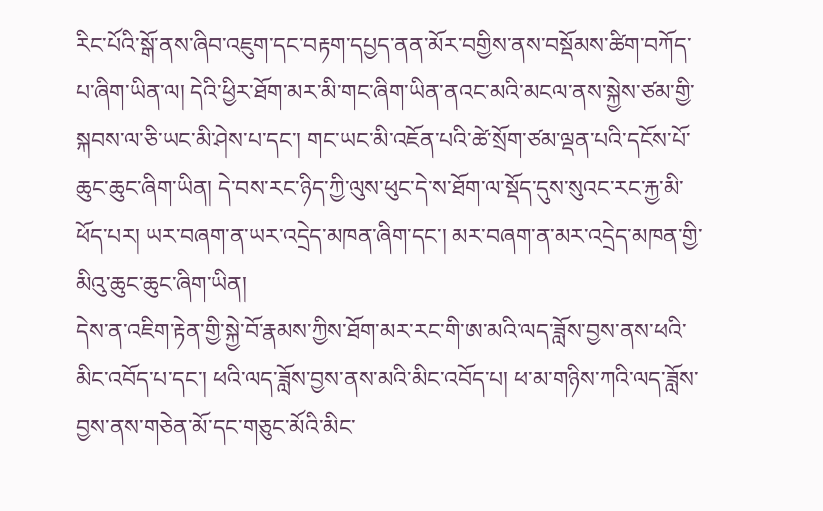རིང་པོའི་སྒོ་ནས་ཞིབ་འཇུག་དང་བརྟག་དཔྱད་ནན་མོར་བགྱིས་ནས་བསྡོམས་ཚིག་བཀོད་པ་ཞིག་ཡིན་ལ། དེའི་ཕྱིར་ཐོག་མར་མི་གང་ཞིག་ཡིན་ནའང་མའི་མངལ་ནས་སྐྱེས་ཙམ་གྱི་སྐབས་ལ་ཅི་ཡང་མི་ཤེས་པ་དང་། གང་ཡང་མི་འཇོན་པའི་ཚེ་སྲོག་ཙམ་ལྡན་པའི་དངོས་པོ་ཆུང་ཆུང་ཞིག་ཡིན། དེ་བས་རང་ཉིད་ཀྱི་ལུས་ཕུང་དེ་ས་ཐོག་ལ་སྡོད་དུས་སུའང་རང་རྐྱ་མི་ཕོད་པར། ཡར་བཞག་ན་ཡར་འདྲེད་མཁན་ཞིག་དང་། མར་བཞག་ན་མར་འདྲེད་མཁན་གྱི་མིའུ་ཆུང་ཆུང་ཞིག་ཡིན།
དེས་ན་འཇིག་རྟེན་གྱི་སྐྱེ་བོ་རྣམས་ཀྱིས་ཐོག་མར་རང་གི་ཨ་མའི་ལད་ཟློས་བྱས་ནས་ཕའི་མིང་འབོད་པ་དང་། ཕའི་ལད་ཟློས་བྱས་ནས་མའི་མིང་འབོད་པ། ཕ་མ་གཉིས་ཀའི་ལད་ཟློས་བྱས་ནས་གཅེན་མོ་དང་གཅུང་མོའི་མིང་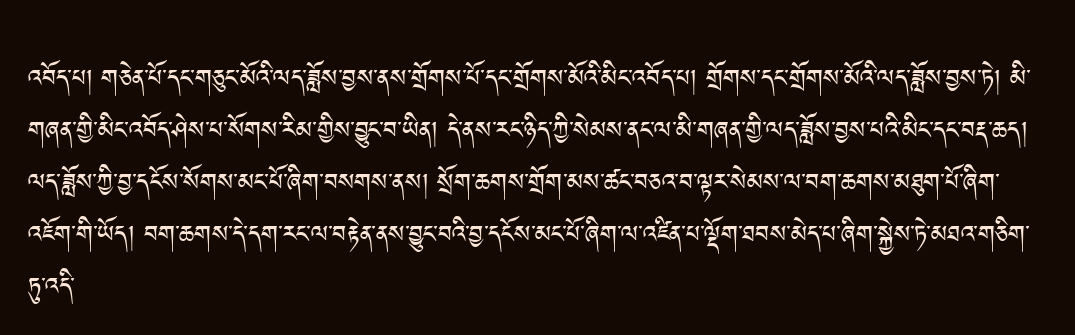འབོད་པ། གཅེན་པོ་དང་གཅུང་མོའི་ལད་ཟློས་བྱས་ནས་གྲོགས་པོ་དང་གྲོགས་མོའི་མིང་འབོད་པ། གྲོགས་དང་གྲོགས་མོའི་ལད་ཟློས་བྱས་ཏེ། མི་གཞན་གྱི་མིང་འབོད་ཤེས་པ་སོགས་རིམ་གྱིས་བྱུང་བ་ཡིན། དེ་ནས་རང་ཉིད་ཀྱི་སེམས་ནང་ལ་མི་གཞན་གྱི་ལད་ཟློས་བྱས་པའི་མིང་དང་བརྡ་ཆད། ལད་ཟློས་ཀྱི་བྱ་དངོས་སོགས་མང་པོ་ཞིག་བསགས་ནས། སྲོག་ཆགས་གྲོག་མས་ཚང་བཅའ་བ་ལྟར་སེམས་ལ་བག་ཆགས་མཐུག་པོ་ཞིག་འཇོག་གི་ཡོད། བག་ཆགས་དེ་དག་རང་ལ་བརྟེན་ནས་བྱུང་བའི་བྱ་དངོས་མང་པོ་ཞིག་ལ་འཛིན་པ་ལྡོག་ཐབས་མེད་པ་ཞིག་སྐྱེས་ཏེ་མཐའ་གཅིག་ཏུ་འདི་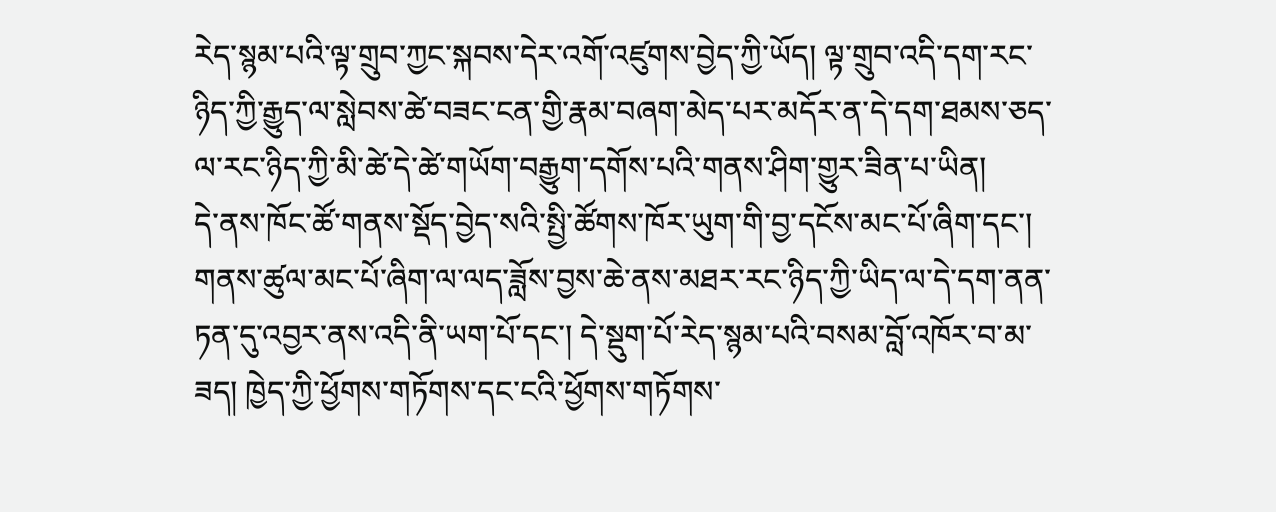རེད་སྙམ་པའི་ལྟ་གྲུབ་ཀྱང་སྐབས་དེར་འགོ་འཛུགས་བྱེད་ཀྱི་ཡོད། ལྟ་གྲུབ་འདི་དག་རང་ཉིད་ཀྱི་རྒྱུད་ལ་སླེབས་ཚེ་བཟང་ངན་གྱི་རྣམ་བཞག་མེད་པར་མདོར་ན་དེ་དག་ཐམས་ཅད་ལ་རང་ཉིད་ཀྱི་མི་ཚེ་དེ་ཚེ་གཡོག་བརྒྱུག་དགོས་པའི་གནས་ཤིག་གྱུར་ཟིན་པ་ཡིན།
དེ་ནས་ཁོང་ཚོ་གནས་སྡོད་བྱེད་སའི་སྤྱི་ཚོགས་ཁོར་ཡུག་གི་བྱ་དངོས་མང་པོ་ཞིག་དང་། གནས་ཚུལ་མང་པོ་ཞིག་ལ་ལད་ཟློས་བྱས་ཆེ་ནས་མཐར་རང་ཉིད་ཀྱི་ཡིད་ལ་དེ་དག་ནན་ཏན་དུ་འབྱར་ནས་འདི་ནི་ཡག་པོ་དང་། དེ་སྡུག་པོ་རེད་སྙམ་པའི་བསམ་བློ་འཁོར་བ་མ་ཟད། ཁྱེད་ཀྱི་ཕྱོགས་གཏོགས་དང་ངའི་ཕྱོགས་གཏོགས་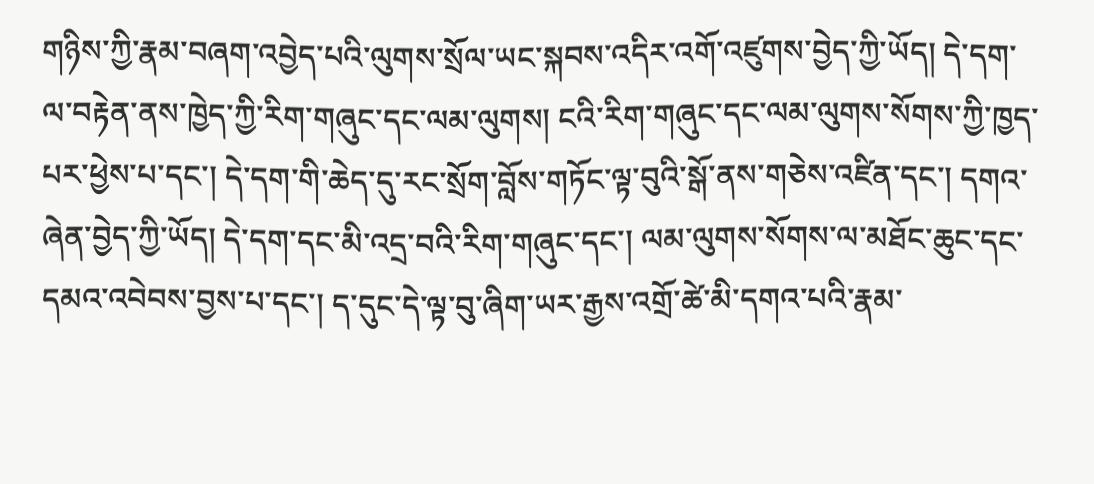གཉིས་ཀྱི་རྣམ་བཞག་འབྱེད་པའི་ལུགས་སྲོལ་ཡང་སྐབས་འདིར་འགོ་འཛུགས་བྱེད་ཀྱི་ཡོད། དེ་དག་ལ་བརྟེན་ནས་ཁྱེད་ཀྱི་རིག་གཞུང་དང་ལམ་ལུགས། ངའི་རིག་གཞུང་དང་ལམ་ལུགས་སོགས་ཀྱི་ཁྱད་པར་ཕྱེས་པ་དང་། དེ་དག་གི་ཆེད་དུ་རང་སྲོག་བློས་གཏོང་ལྟ་བུའི་སྒོ་ནས་གཅེས་འཛིན་དང་། དགའ་ཞེན་བྱེད་ཀྱི་ཡོད། དེ་དག་དང་མི་འདྲ་བའི་རིག་གཞུང་དང་། ལམ་ལུགས་སོགས་ལ་མཐོང་ཆུང་དང་དམའ་འབེབས་བྱས་པ་དང་། ད་དུང་དེ་ལྟ་བུ་ཞིག་ཡར་རྒྱས་འགྲོ་ཚེ་མི་དགའ་པའི་རྣམ་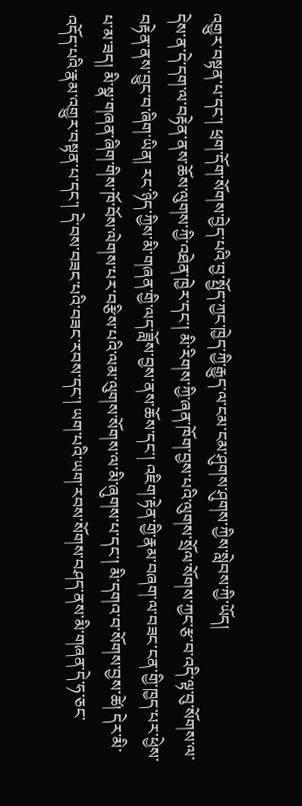འགྱུར་བསྟན་པ་དང་། ཕྲག་དོག་སོགས་བྱེད་པའི་བྱ་སྤྱོད་ཀྱང་ཁྱེད་ཀྱི་རྒྱུད་ལ་ངམ་ངམ་ཤུགས་ཤུགས་ཀྱིས་སླེབས་ཀྱི་ཡོད།
དེས་ན་དེ་དག་ལ་བརྟེན་ནས་ཆོས་ལུགས་ཀྱི་འཐེན་ཁྱེར་དང་། མི་རིགས་ཀྱི་ཞན་ཁོག་བྱས་པའི་ལུགས་སྲོལ་སོགས་ཀྱང་རྩ་བ་འདི་ལྟ་བུ་སོགས་ལ་བརྟེན་ནས་བྱུང་བ་ཞིག་ཡིན། རང་ཉིད་ཀྱིས་མི་གཞན་གྱི་ལད་ཟློས་བྱས་ནས་ཆོས་དང་། འཇིག་རྟེན་གྱི་རྣམ་བཞག་ལ་བཟང་ངན་གྱི་ཁྱད་པར་ཕྱེས་པ་མ་ཟད། མི་སྣ་གཞན་ཞིག་གིས་ཁོ་བོས་ལེགས་པར་བརྩིས་པའི་ལམ་ལུགས་སོགས་ལ་མི་ཞུགས་པ་དང་། མི་དགའ་བ་སོགས་བྱས་ཚེ། དེར་མི་འདོད་པའི་རྣམ་འགྱུར་བསྟན་པ་དང་། དེ་བས་བཟང་པའི་བཟང་རབས་དང་། ཡག་པའི་ཡག་རབས་སོགས་བཤད་ནས་མི་གཞན་དེ་ཧ་ཅང་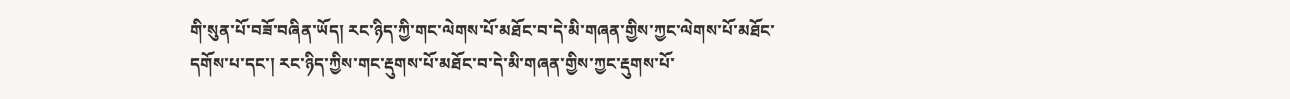གི་སུན་པོ་བཟོ་བཞིན་ཡོད། རང་ཉིད་ཀྱི་གང་ལེགས་པོ་མཐོང་བ་དེ་མི་གཞན་གྱིས་ཀྱང་ལེགས་པོ་མཐོང་དགོས་པ་དང་། རང་ཉིད་ཀྱིས་གང་རྡུགས་པོ་མཐོང་བ་དེ་མི་གཞན་གྱིས་ཀྱང་རྡུགས་པོ་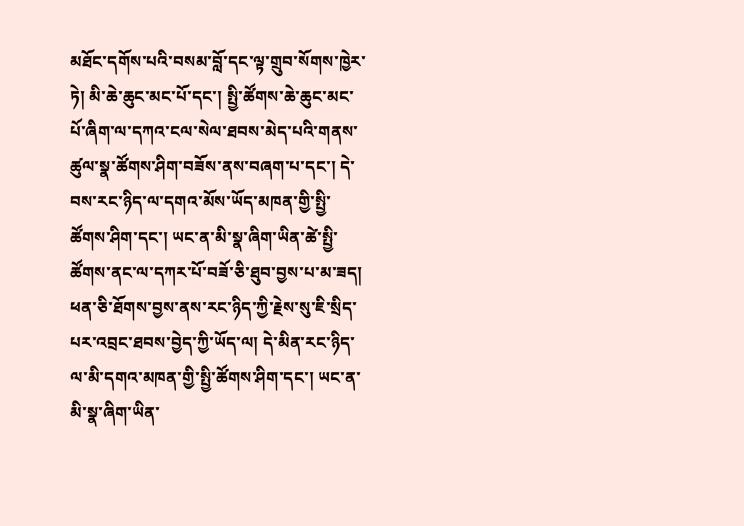མཐོང་དགོས་པའི་བསམ་བློ་དང་ལྟ་གྲུབ་སོགས་ཁྱེར་ཏེ། མི་ཆེ་ཆུང་མང་པོ་དང་། སྤྱི་ཚོགས་ཆེ་ཆུང་མང་པོ་ཞིག་ལ་དཀའ་ངལ་སེལ་ཐབས་མེད་པའི་གནས་ཚུལ་སྣ་ཚོགས་ཤིག་བཟོས་ནས་བཞག་པ་དང་། དེ་བས་རང་ཉིད་ལ་དགའ་མོས་ཡོད་མཁན་གྱི་སྤྱི་ཚོགས་ཤིག་དང་། ཡང་ན་མི་སྣ་ཞིག་ཡིན་ཚེ་སྤྱི་ཚོགས་ནང་ལ་དཀར་པོ་བཟོ་ཅི་ཐུབ་བྱས་པ་མ་ཟད། ཕན་ཅི་ཐོགས་བྱས་ནས་རང་ཉིད་ཀྱི་རྗེས་སུ་ཇི་སྲིད་པར་འབྲང་ཐབས་བྱེད་ཀྱི་ཡོད་ལ། དེ་མིན་རང་ཉིད་ལ་མི་དགའ་མཁན་གྱི་སྤྱི་ཚོགས་ཤིག་དང་། ཡང་ན་མི་སྣ་ཞིག་ཡིན་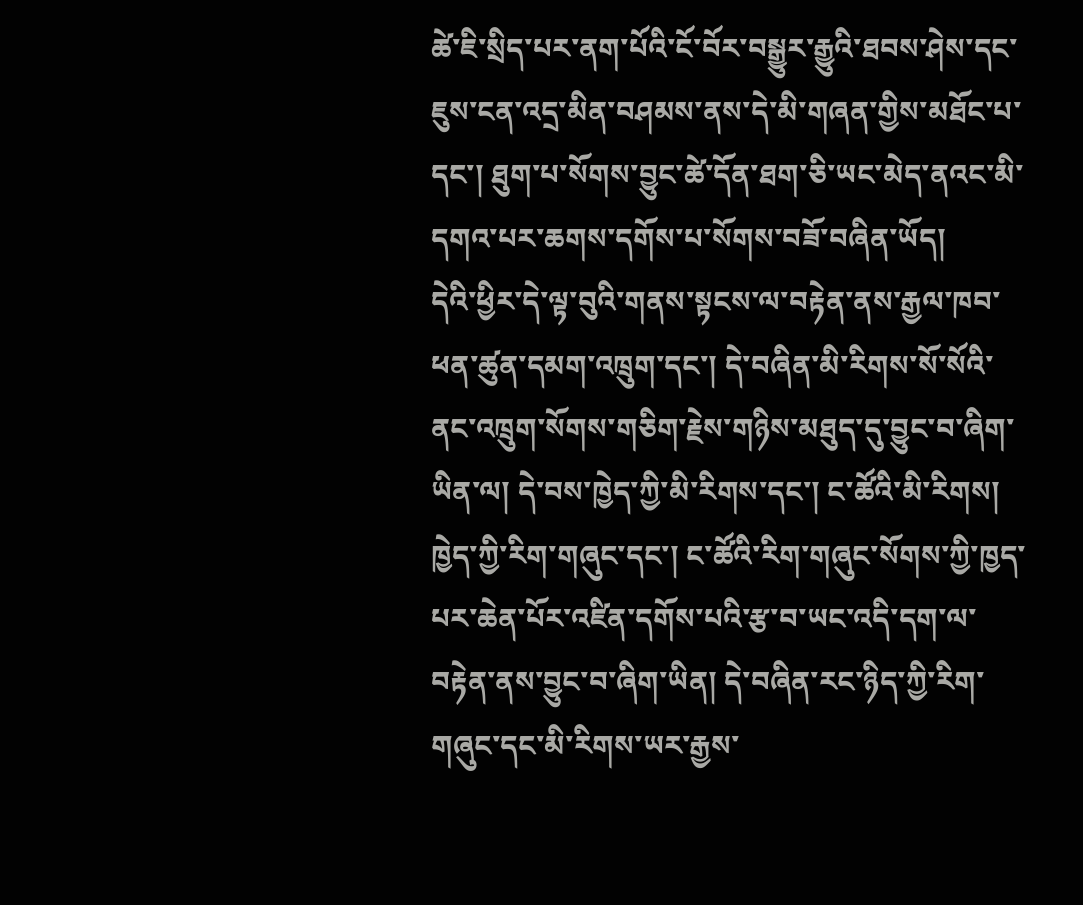ཚེ་ཇི་སྲིད་པར་ནག་པོའི་ངོ་བོར་བསྒྱུར་རྒྱུའི་ཐབས་ཤེས་དང་ཇུས་ངན་འདྲ་མིན་བཤམས་ནས་དེ་མི་གཞན་གྱིས་མཐོང་པ་དང་། ཐུག་པ་སོགས་བྱུང་ཚེ་དོན་ཐག་ཅི་ཡང་མེད་ནའང་མི་དགའ་པར་ཆགས་དགོས་པ་སོགས་བཟོ་བཞིན་ཡོད།
དེའི་ཕྱིར་དེ་ལྟ་བུའི་གནས་སྟངས་ལ་བརྟེན་ནས་རྒྱལ་ཁབ་ཕན་ཚུན་དམག་འཁྲུག་དང་། དེ་བཞིན་མི་རིགས་སོ་སོའི་ནང་འཁྲུག་སོགས་གཅིག་རྗེས་གཉིས་མཐུད་དུ་བྱུང་བ་ཞིག་ཡིན་ལ། དེ་བས་ཁྱེད་ཀྱི་མི་རིགས་དང་། ང་ཚོའི་མི་རིགས། ཁྱེད་ཀྱི་རིག་གཞུང་དང་། ང་ཚོའི་རིག་གཞུང་སོགས་ཀྱི་ཁྱད་པར་ཆེན་པོར་འཛིན་དགོས་པའི་རྩ་བ་ཡང་འདི་དག་ལ་བརྟེན་ནས་བྱུང་བ་ཞིག་ཡིན། དེ་བཞིན་རང་ཉིད་ཀྱི་རིག་གཞུང་དང་མི་རིགས་ཡར་རྒྱས་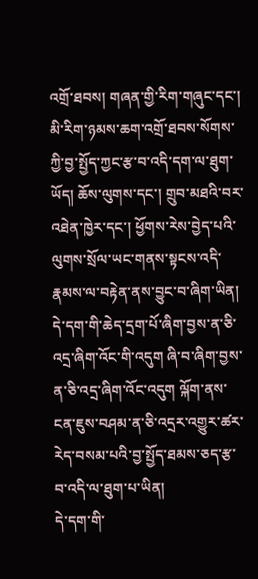འགྲོ་ཐབས། གཞན་གྱི་རིག་གཞུང་དང་། མི་རིག་ཉམས་ཆག་འགྲོ་ཐབས་སོགས་ཀྱི་བྱ་སྤྱོད་ཀྱང་རྩ་བ་འདི་དག་ལ་ཐུག་ཡོད། ཆོས་ལུགས་དང་། གྲུབ་མཐའི་བར་འཐེན་ཁྱེར་དང་། ཕྱོགས་རེས་བྱེད་པའི་ལུགས་སྲོལ་ཡང་གནས་སྟངས་འདི་རྣམས་ལ་བརྟེན་ནས་བྱུང་བ་ཞིག་ཡིན། དེ་དག་གི་ཆེད་དྲག་པོ་ཞིག་བྱས་ན་ཅི་འདྲ་ཞིག་འོང་གི་འདུག ཞི་བ་ཞིག་བྱས་ན་ཅི་འདྲ་ཞིག་འོང་འདུག ལྐོག་ནས་ངན་ཇུས་བཤམ་ན་ཅི་འདྲར་འགྱུར་ཚར་རེད་བསམ་པའི་བྱ་སྤྱོད་ཐམས་ཅད་རྩ་བ་འདི་ལ་ཐུག་པ་ཡིན།
དེ་དག་གི་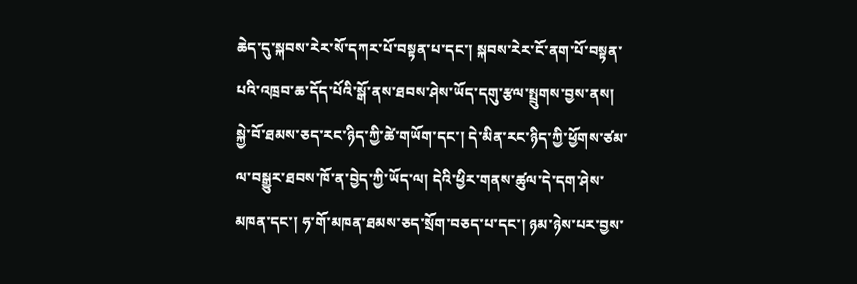ཆེད་དུ་སྐབས་རེར་སོ་དཀར་པོ་བསྟན་པ་དང་། སྐབས་རེར་ངོ་ནག་པོ་བསྟན་པའི་འཁྲབ་ཆ་དོད་པོའི་སྒོ་ནས་ཐབས་ཤེས་ཡོད་དགུ་རྩལ་སྤྲུགས་བྱས་ནས། སྐྱེ་བོ་ཐམས་ཅད་རང་ཉིད་ཀྱི་ཚེ་གཡོག་དང་། དེ་མིན་རང་ཉིད་ཀྱི་ཕྱོགས་ཙམ་ལ་བསྒྱུར་ཐབས་ཁོ་ན་བྱེད་ཀྱི་ཡོད་ལ། དེའི་ཕྱིར་གནས་ཚུལ་དེ་དག་ཤེས་མཁན་དང་། ཧ་གོ་མཁན་ཐམས་ཅད་སྲོག་བཅད་པ་དང་། ཉམ་ཉེས་པར་བྱས་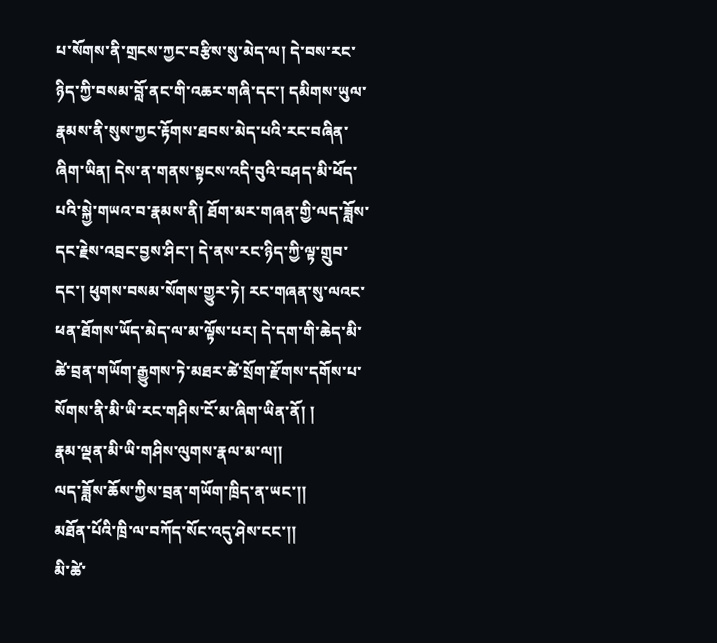པ་སོགས་ནི་གྲངས་ཀྱང་བརྩིས་སུ་མེད་ལ། དེ་བས་རང་ཉིད་ཀྱི་བསམ་བློ་ནང་གི་འཆར་གཞི་དང་། དམིགས་ཡུལ་རྣམས་ནི་སུས་ཀྱང་རྟོགས་ཐབས་མེད་པའི་རང་བཞིན་ཞིག་ཡིན། དེས་ན་གནས་སྟངས་འདི་བུའི་བཤད་མི་ཕོད་པའི་སྐྱེ་གཡའ་བ་རྣམས་ནི། ཐོག་མར་གཞན་གྱི་ལད་ཟློས་དང་རྗེས་འབྲང་བྱས་ཤིང་། དེ་ནས་རང་ཉིད་ཀྱི་ལྟ་གྲུབ་དང་། ཕུགས་བསམ་སོགས་གྱུར་ཏེ། རང་གཞན་སུ་ལའང་ཕན་ཐོགས་ཡོད་མེད་ལ་མ་ལྟོས་པར། དེ་དག་གི་ཆེད་མི་ཚེ་བྲན་གཡོག་རྒྱུགས་ཏེ་མཐར་ཚེ་སྲོག་རྫོགས་དགོས་པ་སོགས་ནི་མི་ཡི་རང་གཤིས་ངོ་མ་ཞིག་ཡིན་ནོ། །
རྣམ་ལྡན་མི་ཡི་གཤིས་ལུགས་རྣལ་མ་ལ།།
ལད་ཟློས་ཆོས་ཀྱིས་བྲན་གཡོག་ཁྲིད་ན་ཡང་།།
མཐོན་པོའི་ཁྲི་ལ་བཀོད་སོང་འདུ་ཤེས་ངང་།།
མི་ཚེ་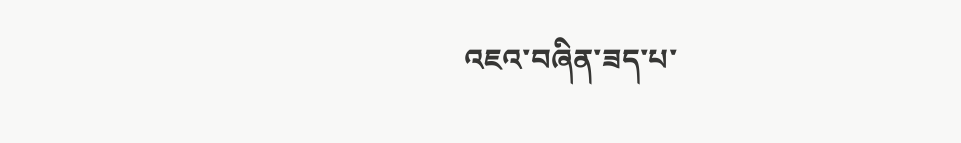འཇའ་བཞིན་ཟད་པ་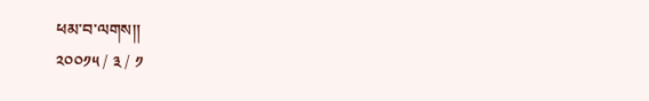ཕམ་བ་ལགས།།
༢༠༠༡༥ / ༣ / ༡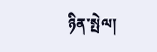ཉིན་སྤེལ།